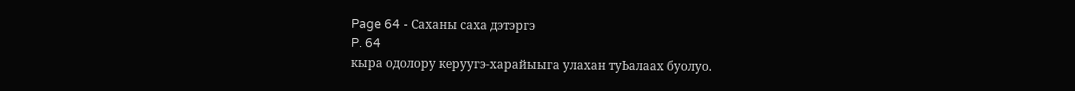Page 64 - Саханы саха дэтэргэ
P. 64
кыра одолору керуугэ-харайыыга улахан туЬалаах буолуо.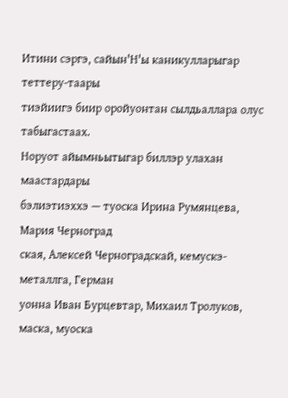Итини сэргэ, сайын'Н'ы каникулларыгар теттеру-таары
тиэйиигэ биир оройуонтан сылдьаллара олус табыгастаах.
Норуот айымньытыгар биллэр улахан маастардары
бэлиэтиэххэ — туоска Ирина Румянцева, Мария Черноград
ская, Алексей Черноградскай, кемускэ-металлга, Герман
уонна Иван Бурцевтар, Михаил Тролуков, маска, муоска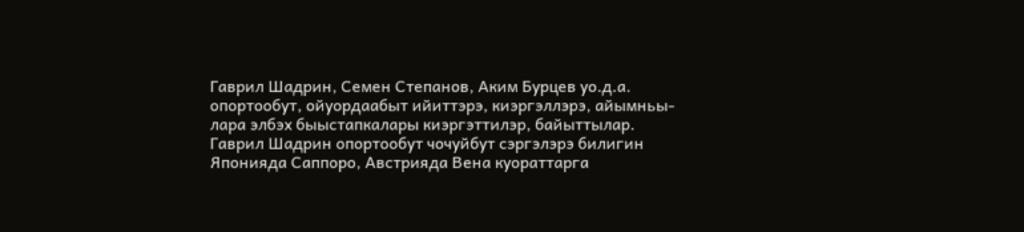Гаврил Шадрин, Семен Степанов, Аким Бурцев уо.д.а.
опортообут, ойуордаабыт ийиттэрэ, киэргэллэрэ, айымньы-
лара элбэх быыстапкалары киэргэттилэр, байыттылар.
Гаврил Шадрин опортообут чочуйбут сэргэлэрэ билигин
Японияда Саппоро, Австрияда Вена куораттарга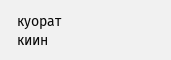куорат
киин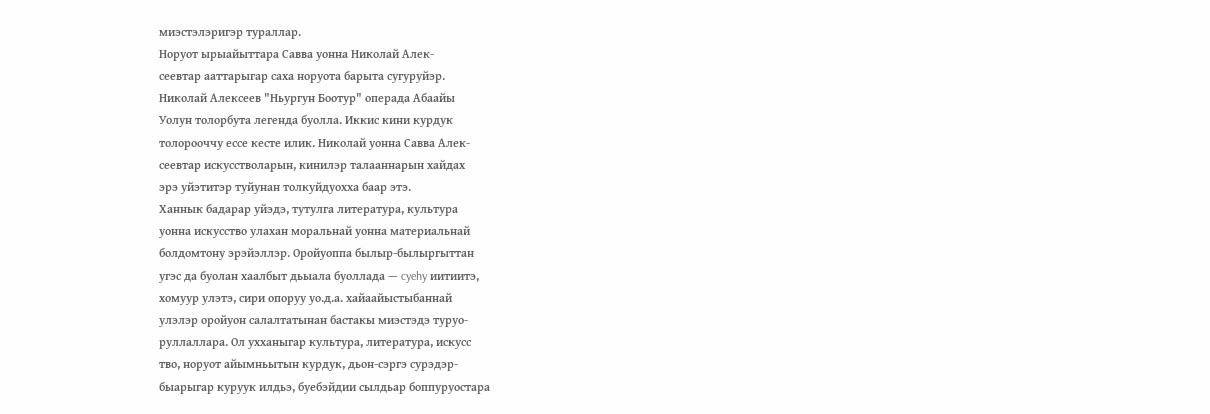миэстэлэригэр тураллар.
Норуот ырыайыттара Савва уонна Николай Алек-
сеевтар ааттарыгар саха норуота барыта сугуруйэр.
Николай Алексеев "Ньургун Боотур" операда Абаайы
Уолун толорбута легенда буолла. Иккис кини курдук
толорооччу ессе кесте илик. Николай уонна Савва Алек-
сеевтар искусстволарын, кинилэр талааннарын хайдах
эрэ уйэтитэр туйунан толкуйдуохха баар этэ.
Ханнык бадарар уйэдэ, тутулга литература, культура
уонна искусство улахан моральнай уонна материальнай
болдомтону эрэйэллэр. Оройуоппа былыр-былыргыттан
угэс да буолан хаалбыт дьыала буоллада — cyehy иитиитэ,
хомуур улэтэ, сири опоруу уо.д.а. хайаайыстыбаннай
улэлэр оройуон салалтатынан бастакы миэстэдэ туруо-
руллаллара. Ол ухханыгар культура, литература, искусс
тво, норуот айымньытын курдук, дьон-сэргэ сурэдэр-
быарыгар куруук илдьэ, буебэйдии сылдьар боппуруостара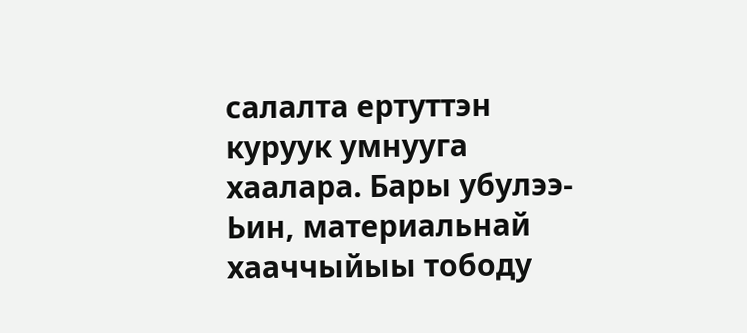салалта ертуттэн куруук умнууга хаалара. Бары убулээ-
Ьин, материальнай хааччыйыы тободу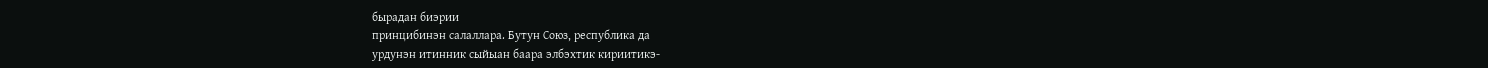бырадан биэрии
принцибинэн салаллара. Бутун Союз, республика да
урдунэн итинник сыйыан баара элбэхтик кириитикэ-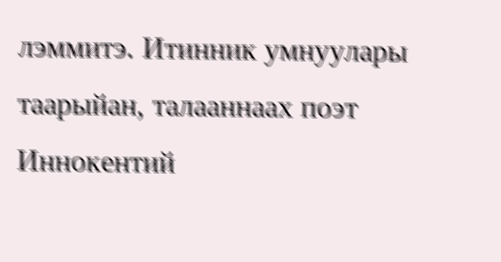лэммитэ. Итинник умнуулары таарыйан, талааннаах поэт
Иннокентий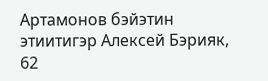Артамонов бэйэтин этиитигэр Алексей Бэрияк,
62